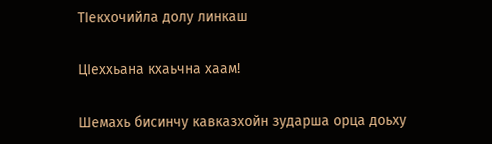ТIекхочийла долу линкаш

ЦIеххьана кхаьчна хаам!

Шемахь бисинчу кавказхойн зударша орца доьху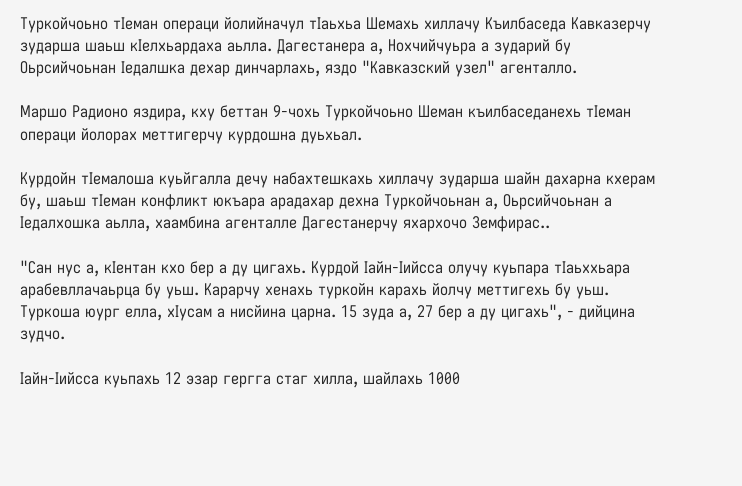Туркойчоьно тIеман операци йолийначул тIаьхьа Шемахь хиллачу Къилбаседа Кавказерчу зударша шаьш кIелхьардаха аьлла. Дагестанера а, Нохчийчуьра а зударий бу Оьрсийчоьнан Iедалшка дехар динчарлахь, яздо "Кавказский узел" агенталло.

Маршо Радионо яздира, кху беттан 9-чохь Туркойчоьно Шеман къилбаседанехь тIеман операци йолорах меттигерчу курдошна дуьхьал.

Курдойн тIемалоша куьйгалла дечу набахтешкахь хиллачу зударша шайн дахарна кхерам бу, шаьш тIеман конфликт юкъара арадахар дехна Туркойчоьнан а, Оьрсийчоьнан а Iедалхошка аьлла, хаамбина агенталле Дагестанерчу яхархочо Земфирас..

"Сан нус а, кIентан кхо бер а ду цигахь. Курдой Iайн-Iийсса олучу куьпара тIаьххьара арабевллачаьрца бу уьш. Карарчу хенахь туркойн карахь йолчу меттигехь бу уьш. Туркоша юург елла, хIусам а нисйина царна. 15 зуда а, 27 бер а ду цигахь", - дийцина зудчо.

Iайн-Iийсса куьпахь 12 эзар гергга стаг хилла, шайлахь 1000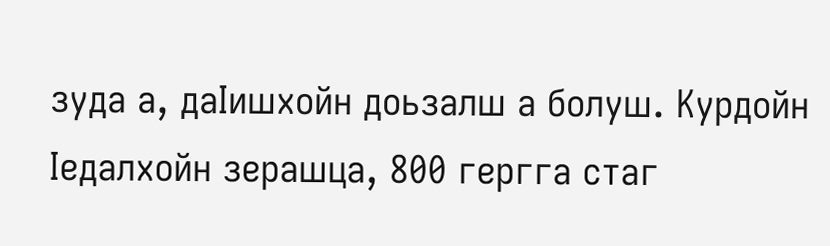зуда а, даIишхойн доьзалш а болуш. Курдойн Iедалхойн зерашца, 800 гергга стаг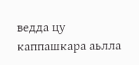ведда цу каппашкара аьлла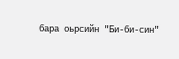бара оьрсийн "Би-би-син"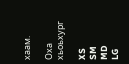хаам.

Оха хьоьхург

XS
SM
MD
LG